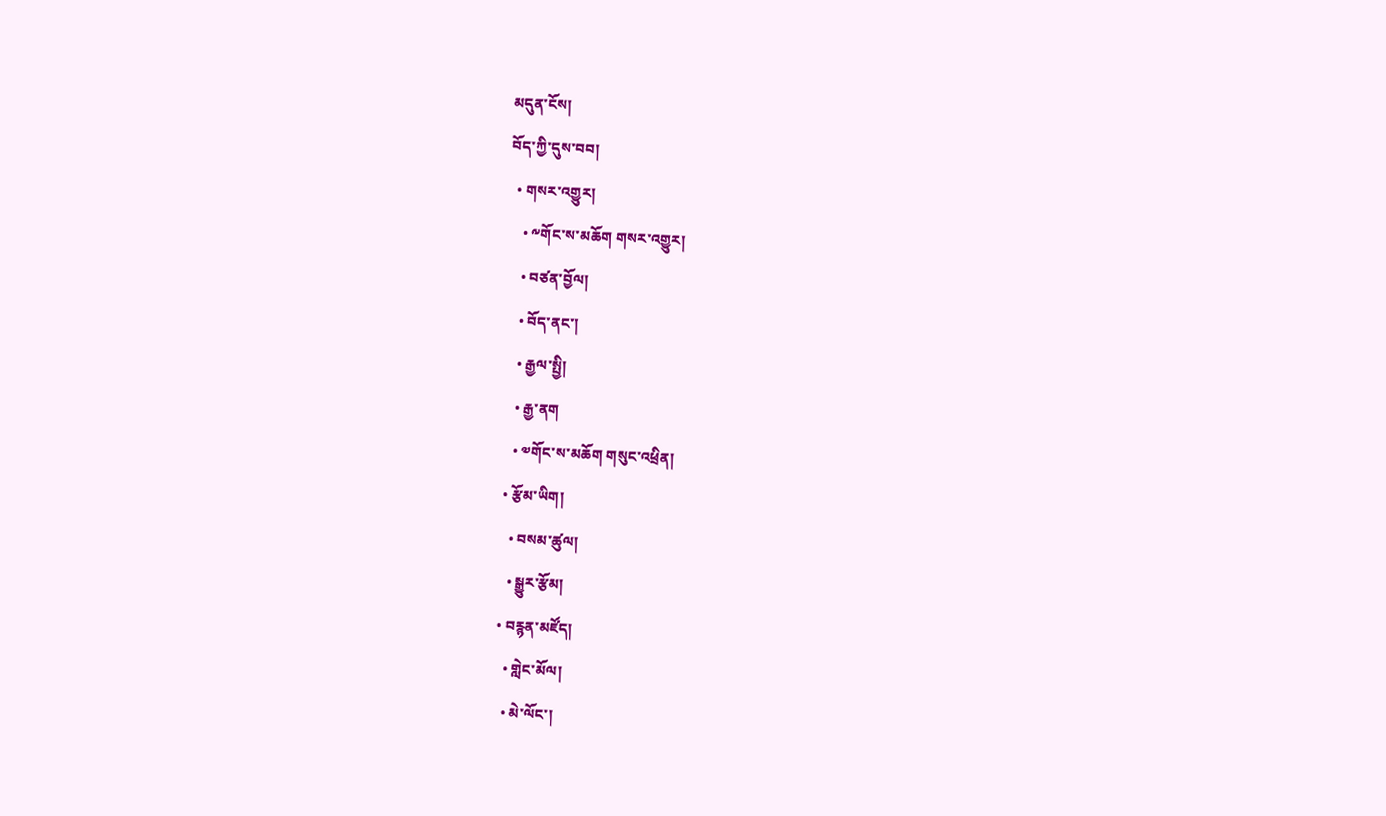མདུན་ངོས།
བོད་ཀྱི་དུས་བབ།
  • གསར་འགྱུར།
    • ༸གོང་ས་མཆོག གསར་འགྱུར།
    • བཙན་བྱོལ།
    • བོད་ནང་།
    • རྒྱལ་སྤྱི།
    • རྒྱ་ནག
    • ༧གོང་ས་མཆོག གསུང་འཕྲིན།
  • རྩོམ་ཡིག།
    • བསམ་ཚུལ།
    • སྒྱུར་རྩོམ།
  • བརྙན་མཛོད།
    • གླེང་མོལ།
    • མེ་ལོང་།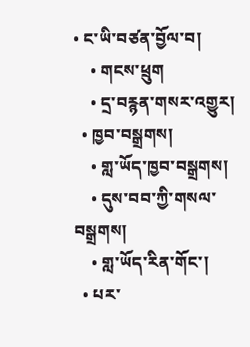• ང་ཡི་བཙན་བྱོལ་བ།
    • གངས་ཕྲུག
    • དྲ་བརྙན་གསར་འགྱུར།
  • ཁྱབ་བསྒྲགས།
    • གླ་ཡོད་ཁྱབ་བསྒྲགས།
    • དུས་བབ་ཀྱི་གསལ་བསྒྲགས།
    • གླ་ཡོད་རིན་གོང་།
  • པར་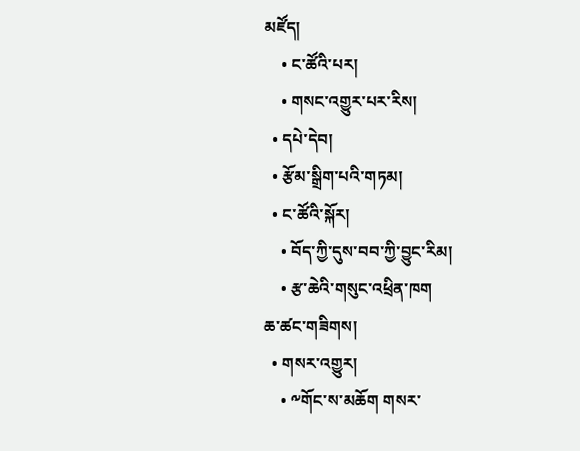མཛོད།
    • ང་ཚོའི་པར།
    • གསང་འགྱུར་པར་རིས།
  • དཔེ་དེབ།
  • རྩོམ་སྒྲིག་པའི་གཏམ།
  • ང་ཚོའི་སྐོར།
    • བོད་ཀྱི་དུས་བབ་ཀྱི་བྱུང་རིམ།
    • རྩ་ཆེའི་གསུང་འཕྲིན་ཁག
ཆ་ཚང་གཟིགས།
  • གསར་འགྱུར།
    • ༸གོང་ས་མཆོག གསར་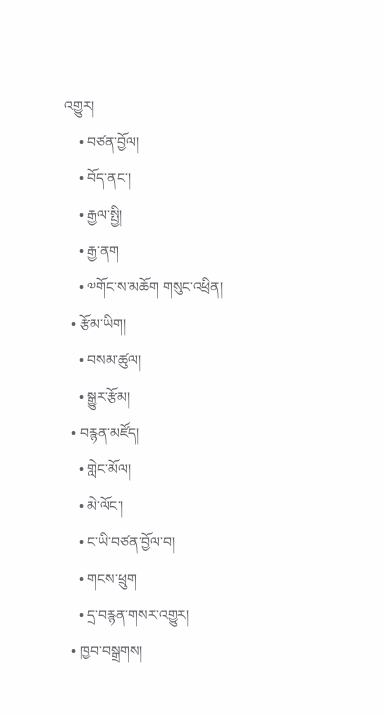འགྱུར།
    • བཙན་བྱོལ།
    • བོད་ནང་།
    • རྒྱལ་སྤྱི།
    • རྒྱ་ནག
    • ༧གོང་ས་མཆོག གསུང་འཕྲིན།
  • རྩོམ་ཡིག།
    • བསམ་ཚུལ།
    • སྒྱུར་རྩོམ།
  • བརྙན་མཛོད།
    • གླེང་མོལ།
    • མེ་ལོང་།
    • ང་ཡི་བཙན་བྱོལ་བ།
    • གངས་ཕྲུག
    • དྲ་བརྙན་གསར་འགྱུར།
  • ཁྱབ་བསྒྲགས།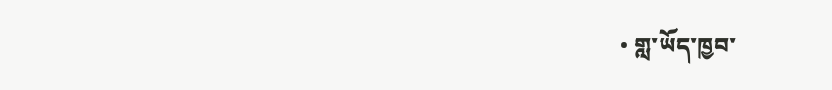• གླ་ཡོད་ཁྱབ་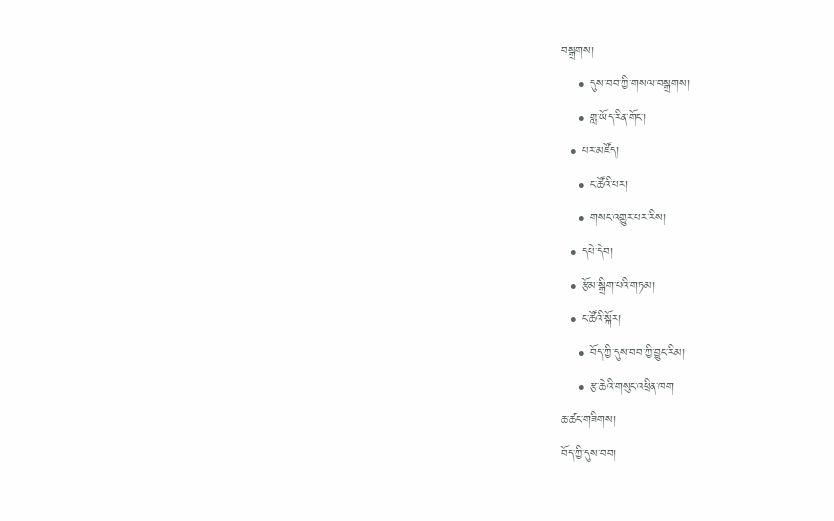བསྒྲགས།
    • དུས་བབ་ཀྱི་གསལ་བསྒྲགས།
    • གླ་ཡོད་རིན་གོང་།
  • པར་མཛོད།
    • ང་ཚོའི་པར།
    • གསང་འགྱུར་པར་རིས།
  • དཔེ་དེབ།
  • རྩོམ་སྒྲིག་པའི་གཏམ།
  • ང་ཚོའི་སྐོར།
    • བོད་ཀྱི་དུས་བབ་ཀྱི་བྱུང་རིམ།
    • རྩ་ཆེའི་གསུང་འཕྲིན་ཁག
ཆ་ཚང་གཟིགས།
བོད་ཀྱི་དུས་བབ།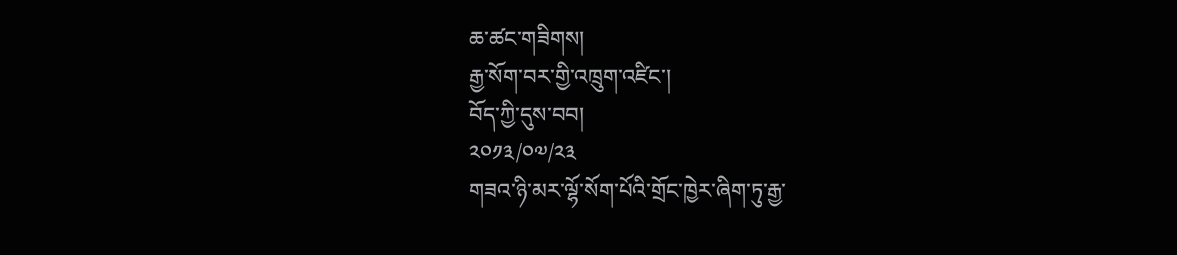ཆ་ཚང་གཟིགས།
རྒྱ་སོག་བར་གྱི་འཁྲུག་འཛིང་།
བོད་ཀྱི་དུས་བབ།
༢༠༡༣/༠༧/༢༣
གཟའ་ཉི་མར་ལྷོ་སོག་པོའི་གྲོང་ཁྱེར་ཞིག་ཏུ་རྒྱ་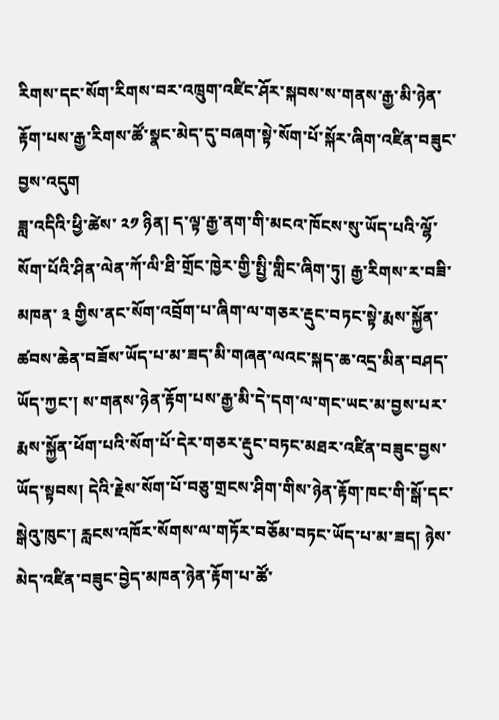རིགས་དང་སོག་རིགས་བར་འཁྲུག་འཛིང་ཤོར་སྐབས་ས་གནས་རྒྱ་མི་ཉེན་རྟོག་པས་རྒྱ་རིགས་ཚོ་སྣང་མེད་དུ་བཞག་སྟེ་སོག་པོ་སྐོར་ཞིག་འཛིན་བཟུང་བྱས་འདུག
ཟླ་འདིའི་ཕྱི་ཚེས་ ༢༡ ཉིན། ད་ལྟ་རྒྱ་ནག་གི་མངའ་ཁོངས་སུ་ཡོད་པའི་ལྷོ་སོག་པོའི་ཤིན་ལེན་ཀོ་ལི་ཐི་གྲོང་ཁྱེར་གྱི་སྤྱི་གླིང་ཞིག་ཏུ། རྒྱ་རིགས་ར་བཟི་མཁན་ ༣ གྱིས་ནང་སོག་འབྲོག་པ་ཞིག་ལ་གཅར་རྡུང་བཏང་སྟེ་རྨས་སྐྱོན་ཚབས་ཆེན་བཟོས་ཡོད་པ་མ་ཟད་མི་གཞན་ལའང་སྐད་ཆ་འདྲ་མིན་བཤད་ཡོད་ཀྱང་། ས་གནས་ཉེན་རྟོག་པས་རྒྱ་མི་དེ་དག་ལ་གང་ཡང་མ་བྱས་པར་རྨས་སྐྱོན་ཕོག་པའི་སོག་པོ་དེར་གཅར་རྡུང་བཏང་མཐར་འཛིན་བཟུང་བྱས་ཡོད་སྟབས། དེའི་རྗེས་སོག་པོ་བཅུ་གྲངས་ཤིག་གིས་ཉེན་རྟོག་ཁང་གི་སྒོ་དང་སྒེའུ་ཁུང་། རླངས་འཁོར་སོགས་ལ་གཏོར་བཅོམ་བཏང་ཡོད་པ་མ་ཟད། ཉེས་མེད་འཛིན་བཟུང་བྱེད་མཁན་ཉེན་རྟོག་པ་ཚོ་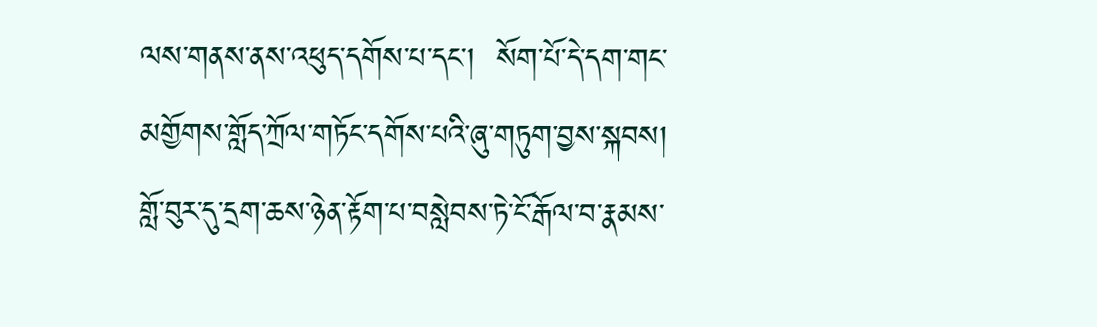ལས་གནས་ནས་འཕུད་དགོས་པ་དང་།  སོག་པོ་དེ་དག་གང་མགྱོགས་གློད་ཀྲོལ་གཏོང་དགོས་པའི་ཞུ་གཏུག་བྱས་སྐབས། གློ་བུར་དུ་དྲག་ཆས་ཉེན་རྟོག་པ་བསླེབས་ཏེ་ངོ་རྒོལ་བ་རྣམས་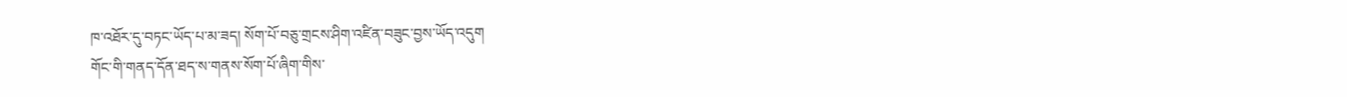ཁ་འཐོར་དུ་བཏང་ཡོད་པ་མ་ཟད། སོག་པོ་བཅུ་གྲངས་ཤིག་འཛིན་བཟུང་བྱས་ཡོད་འདུག
གོང་གི་གནད་དོན་ཐད་ས་གནས་སོག་པོ་ཞིག་གིས་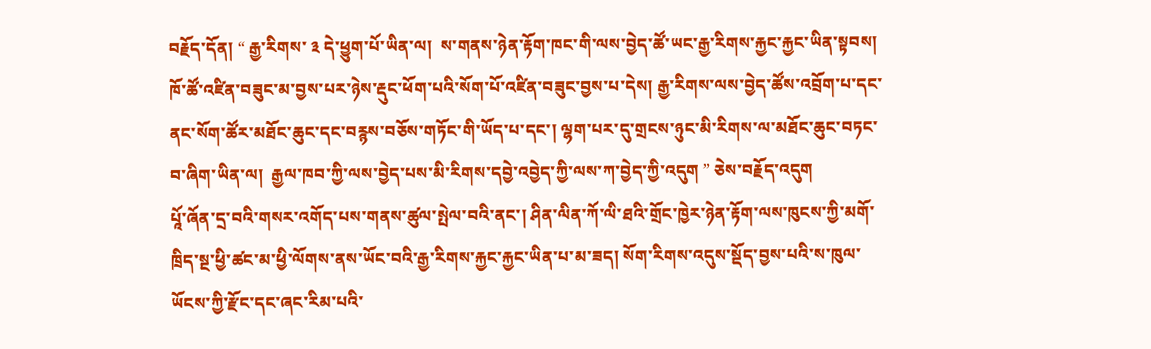བརྗོད་དོན། “ རྒྱ་རིགས་ ༣ དེ་ཕྱུག་པོ་ཡིན་ལ།  ས་གནས་ཉེན་རྟོག་ཁང་གི་ལས་བྱེད་ཚོ་ཡང་རྒྱ་རིགས་རྐྱང་རྐྱང་ཡིན་སྟབས། ཁོ་ཚོ་འཛིན་བཟུང་མ་བྱས་པར་ཉེས་རྡུང་ཕོག་པའི་སོག་པོ་འཛིན་བཟུང་བྱས་པ་དེས། རྒྱ་རིགས་ལས་བྱེད་ཚོས་འབྲོག་པ་དང་ནང་སོག་ཚོར་མཐོང་ཆུང་དང་བརྙས་བཅོས་གཏོང་གི་ཡོད་པ་དང་། ལྷག་པར་དུ་གྲངས་ཉུང་མི་རིགས་ལ་མཐོང་ཆུང་བཏང་བ་ཞིག་ཡིན་ལ།  རྒྱལ་ཁབ་ཀྱི་ལས་བྱེད་པས་མི་རིགས་དབྱེ་འབྱེད་ཀྱི་ལས་ཀ་བྱེད་ཀྱི་འདུག ” ཅེས་བརྗོད་འདུག
པཱོ་ཞོན་དྲ་བའི་གསར་འགོད་པས་གནས་ཚུལ་སྤེལ་བའི་ནང་། ཤིན་ལིན་ཀོ་ལི་ཐའི་གྲོང་ཁྱེར་ཉེན་རྟོག་ལས་ཁུངས་ཀྱི་མགོ་ཁྲིད་སྔ་ཕྱི་ཚང་མ་ཕྱི་ལོགས་ནས་ཡོང་བའི་རྒྱ་རིགས་རྐྱང་རྐྱང་ཡིན་པ་མ་ཟད། སོག་རིགས་འདུས་སྡོད་བྱས་པའི་ས་ཁུལ་ཡོངས་ཀྱི་རྫོང་དང་ཞང་རིམ་པའི་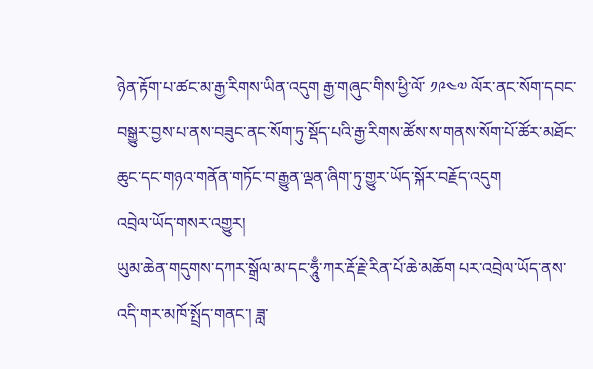ཉེན་རྟོག་པ་ཚང་མ་རྒྱ་རིགས་ཡིན་འདུག རྒྱ་གཞུང་གིས་ཕྱི་ལོ་ ༡༩༤༧ ལོར་ནང་སོག་དབང་བསྒྱུར་བྱས་པ་ནས་བཟུང་ནང་སོག་ཏུ་སྡོད་པའི་རྒྱ་རིགས་ཚོས་ས་གནས་སོག་པོ་ཚོར་མཐོང་ཆུང་དང་གཉའ་གནོན་གཏོང་བ་རྒྱུན་ལྡན་ཞིག་ཏུ་གྱུར་ཡོད་སྐོར་བརྗོད་འདུག
འབྲེལ་ཡོད་གསར་འགྱུར།
ཡུམ་ཆེན་གདུགས་དཀར་སྒྲོལ་མ་དང་ཧཱུྃ་ཀར་རྡོ་རྗེ་རིན་པོ་ཆེ་མཆོག པར་འབྲེལ་ཡོད་ནས་འདི་གར་མཁོ་སྤྲོད་གནང་། ཟླ་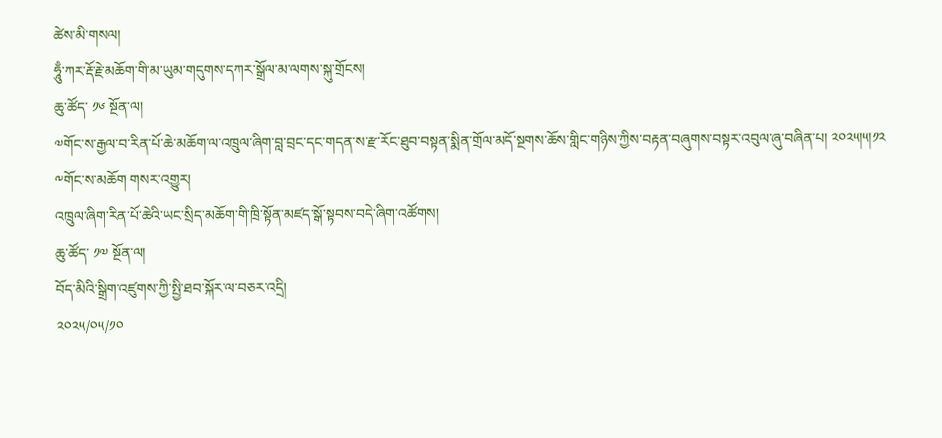ཚེས་མི་གསལ།
ཧཱུྃ་ཀར་རྡོ་རྗེ་མཆོག་གི་མ་ཡུམ་གདུགས་དཀར་སྒྲོལ་མ་ལགས་སྐུ་གྲོངས།
ཆུ་ཚོད་ ༡༦ སྔོན་ལ།
༧གོང་ས་རྒྱལ་བ་རིན་པོ་ཆེ་མཆོག་ལ་འཁྲུལ་ཞིག་བླ་བྲང་དང་གདན་ས་རྫ་རོང་ཐུབ་བསྟན་སྨིན་གྲོལ་མདོ་སྔགས་ཆོས་གླིང་གཉིས་ཀྱིས་བརྟན་བཞུགས་བསྟར་འབུལ་ཞུ་བཞིན་པ། ༢༠༢༥།༥།༡༢
༸གོང་ས་མཆོག གསར་འགྱུར།
འཁྲུལ་ཞིག་རིན་པོ་ཆེའི་ཡང་སྲིད་མཆོག་གི་ཁྲི་སྟོན་མཛད་སྒོ་སྟབས་བདེ་ཞིག་འཚོགས།
ཆུ་ཚོད་ ༡༧ སྔོན་ལ།
བོད་མིའི་སྒྲིག་འཛུགས་ཀྱི་སྤྱི་ཐབ་སྐོར་ལ་བཅར་འདྲི།
༢༠༢༥/༠༥/༡༠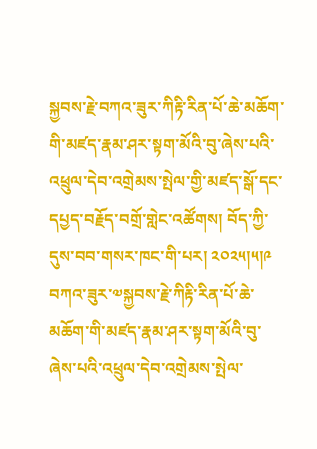སྐྱབས་རྗེ་བཀའ་ཟུར་ཀིརྟི་རིན་པོ་ཆེ་མཆོག་གི་མཛད་རྣམ་ཤར་སྟག་མོའི་བུ་ཞེས་པའི་འཕྲུལ་དེབ་འགྲེམས་སྤེལ་གྱི་མཛད་སྒོ་དང་དཔྱད་བརྗོད་བགྲོ་གླེང་འཚོགས། བོད་ཀྱི་དུས་བབ་གསར་ཁང་གི་པར། ༢༠༢༥།༥།༩
བཀའ་ཟུར་༧སྐྱབས་རྗེ་ཀིརྟི་རིན་པོ་ཆེ་མཆོག་གི་མཛད་རྣམ་ཤར་སྟག་མོའི་བུ་ཞེས་པའི་འཕྲུལ་དེབ་འགྲེམས་སྤེལ་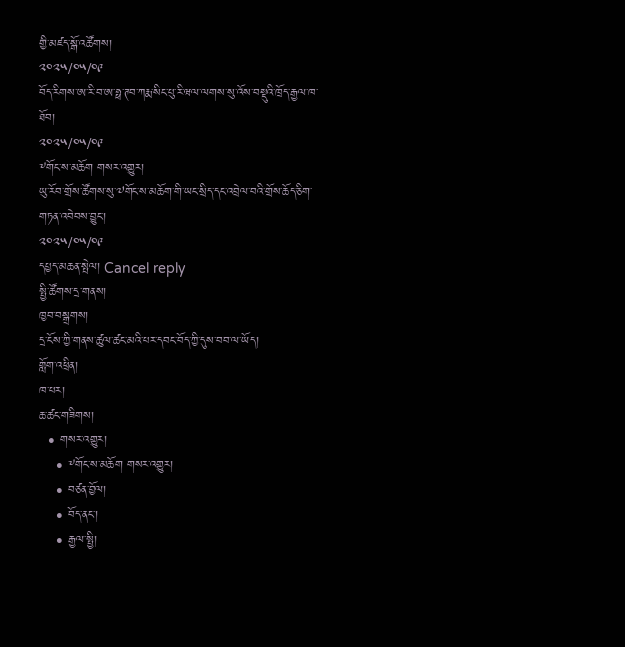གྱི་མཛད་སྒོ་འཚོགས།
༢༠༢༥/༠༥/༠༩
བོད་རིགས་ཨ་རི་བ་ཨ་ཧྥ་ཊབ་ཀརྨ་སིང་པུ་རི་ཝལ་ལགས་སུ་འོས་བསྡུའི་ཁྲོད་རྒྱལ་ཁ་ཐོབ།
༢༠༢༥/༠༥/༠༩
༸གོང་ས་མཆོག གསར་འགྱུར།
ཡུ་རོབ་གྲོས་ཚོགས་སུ་༧གོང་ས་མཆོག་གི་ཡང་སྲིད་དང་འབྲེལ་བའི་གྲོས་ཆོད་ཅིག་གཏན་འབེབས་བྱུང་།
༢༠༢༥/༠༥/༠༩
དཔྱད་མཆན་སྤེལ། Cancel reply
སྤྱི་ཚོགས་དྲ་གནས།
ཁྱབ་བསྒྲགས།
དྲ་ངོས་ཀྱི་གནས་ཚུལ་ཚང་མའི་པར་དབང་བོད་ཀྱི་དུས་བབ་ལ་ཡོད།
གློག་འཕྲིན།
ཁ་པར།
ཆ་ཚང་གཟིགས།
  • གསར་འགྱུར།
    • ༸གོང་ས་མཆོག གསར་འགྱུར།
    • བཙན་བྱོལ།
    • བོད་ནང་།
    • རྒྱལ་སྤྱི།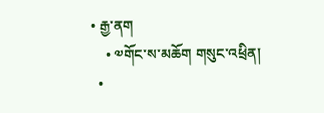• རྒྱ་ནག
    • ༧གོང་ས་མཆོག གསུང་འཕྲིན།
  •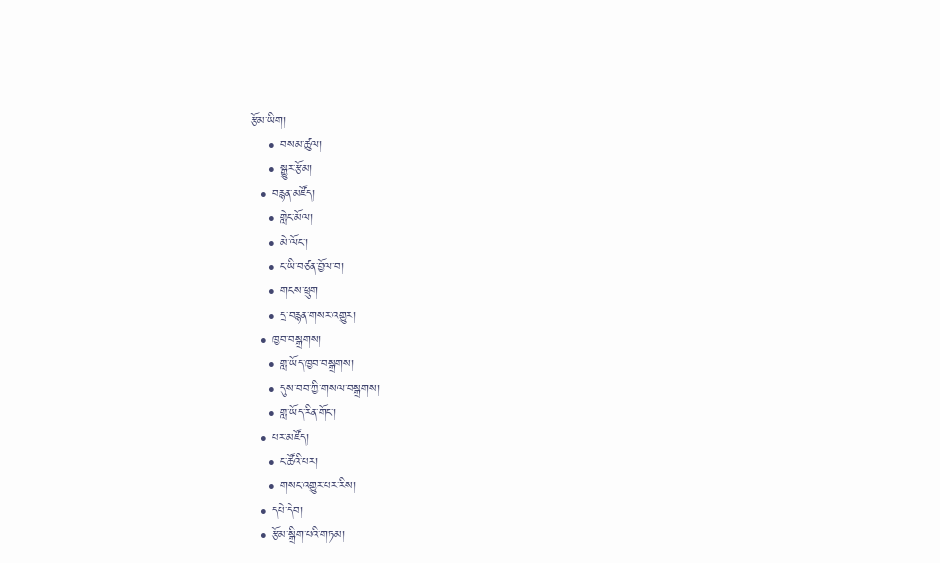རྩོམ་ཡིག།
    • བསམ་ཚུལ།
    • སྒྱུར་རྩོམ།
  • བརྙན་མཛོད།
    • གླེང་མོལ།
    • མེ་ལོང་།
    • ང་ཡི་བཙན་བྱོལ་བ།
    • གངས་ཕྲུག
    • དྲ་བརྙན་གསར་འགྱུར།
  • ཁྱབ་བསྒྲགས།
    • གླ་ཡོད་ཁྱབ་བསྒྲགས།
    • དུས་བབ་ཀྱི་གསལ་བསྒྲགས།
    • གླ་ཡོད་རིན་གོང་།
  • པར་མཛོད།
    • ང་ཚོའི་པར།
    • གསང་འགྱུར་པར་རིས།
  • དཔེ་དེབ།
  • རྩོམ་སྒྲིག་པའི་གཏམ།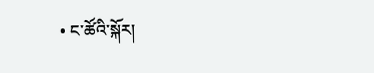• ང་ཚོའི་སྐོར།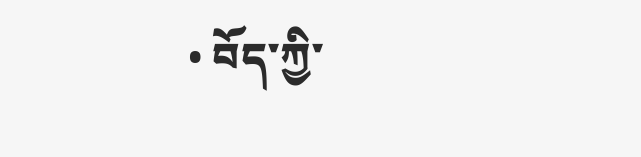• བོད་ཀྱི་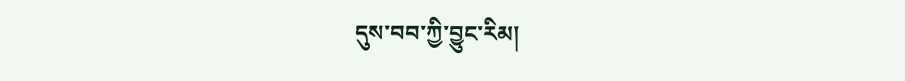དུས་བབ་ཀྱི་བྱུང་རིམ།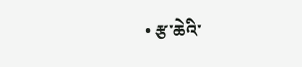• རྩ་ཆེའི་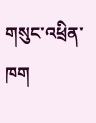གསུང་འཕྲིན་ཁག